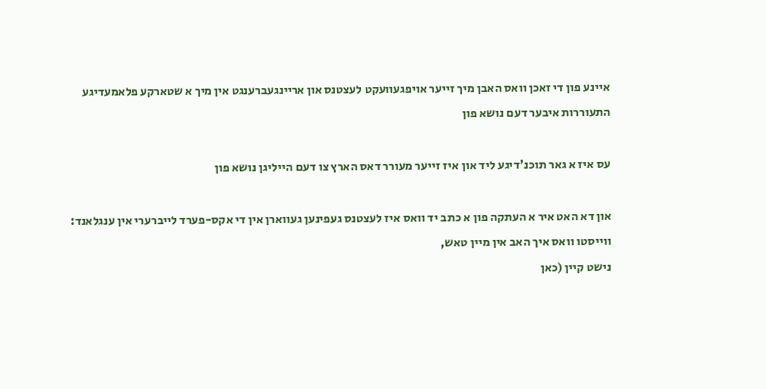איינע פון די זאכן וואס האבן מיך זייער אויפגעוועקט לעצטנס און אריינגעברענגט אין מיך א שטארקע פלאמעדיגע התעוררות איבער דעם נושא פון

עס איז א גאר תוכנ'דיגע ליד און איז זייער מעורר דאס הארץ צו דעם הייליגן נושא פון

און דא האט איר א העתקה פון א כתב יד וואס איז לעצטנס געפינען געווארן אין די אקס-פערד לייברערי אין ענגלאנד:
ווייסטו וואס איך האב אין מיין טאש,
נישט קיין (כאן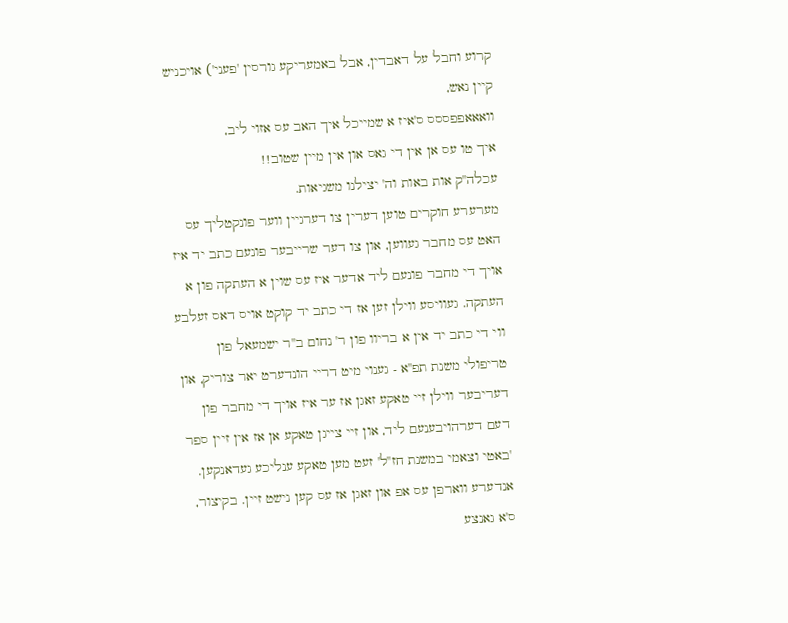קרוע וחבל על דאבדין, אבל באמעריקע גורסין 'פעני') אויכניש קיין נאש,
וואאאפפססס ס'איז א שמייכל איך האב עס אזוי ליב,
איך טו עס אן אין די גאס און אין מיין שטוב!!
עכלה''ק אות באות וה' יצילנו משגיאות.
מערערע חוקרים טוען דערין צו דערגיין ווער פונקטליך עס האט עס מחבר געווען, און צו דער שרייבער פונעם כתב יד איז אויך די מחבר פונעם ליד אדער איז עס שוין א העתקה פון א העתקה. געוויסע ווילן זען אז די כתב יד קוקט אויס דאס זעלבע ווי די כתב יד אין א בריוו פון ר' נחום ב''ר ישמעאל פון טריפולי משנת תפ''א - גענוי מיט דריי הונדערט יאר צוריק, און דעריבער ווילן זיי טאקע זאגן אז ער איז אויך די מחבר פון דעם דערהויבענעם ליד, און זיי צייגן טאקע אן אז אין זיין ספר 'באטי וצאמי במשנת חז''ל' זעט מען טאקע ענליכע געדאנקען. אנדערע ווארפן עס אפ און זאגן אז עס קען נישט זיין. בקיצור, ס'א גאנצע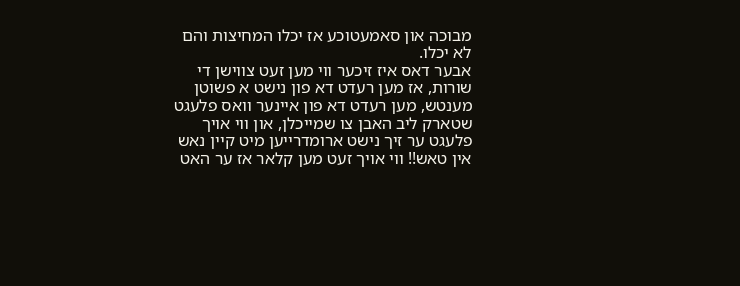מבוכה און סאמעטוכע אז יכלו המחיצות והם לא יכלו.
אבער דאס איז זיכער ווי מען זעט צווישן די שורות, אז מען רעדט דא פון נישט א פשוטן מענטש, מען רעדט דא פון איינער וואס פלעגט שטארק ליב האבן צו שמייכלן, און ווי אויך פלעגט ער זיך נישט ארומדרייען מיט קיין נאש אין טאש!! ווי אויך זעט מען קלאר אז ער האט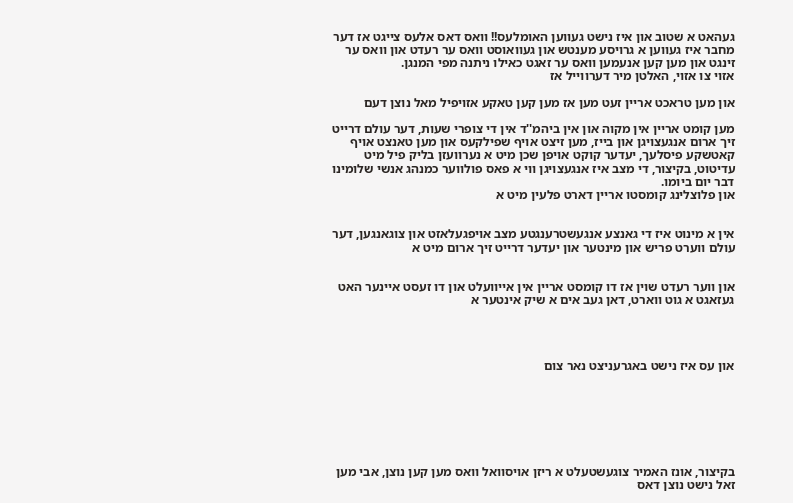געהאט א שטוב און איז נישט געווען האומלעס!! וואס דאס אלעס צייגט אז דער מחבר איז געווען א גרויסע מענטש און געוואוסט וואס ער רעדט און וואס ער זינגט און מען קען אנעמען וואס ער זאגט כאילו ניתנה מפי המנגן.
אזוי צו אזוי, האלטן מיר דערווייל אז

און מען טראכט אריין זעט מען אז מען קען טאקע אזויפיל מאל נוצן דעם

מען קומט אריין אין מקוה און אין ביהמ''ד אין די צופרי שעות, דער עולם דרייט זיך ארום אנגעצויגן און בייז, מען זיצט אויף שפילקעס און מען טאנצט אויף קאטשקע פיסלעך, יעדער קוקט אויפן שכן מיט א נערוועזן בליק פיל מיט עדיטוט, בקיצור, די מצב איז אנגעצויגן ווי א פאס פולווער כמנהג אנשי שלומינו דבר יום ביומו.
און פלוצלינג קומסטו אריין דארט פלעין מיט א


אין א מינוט איז די גאנצע אנגעשטרענגטע מצב אויפגעלאזט און צוגאנגען, דער עולם ווערט פריש און מינטער און יעדער דרייט זיך ארום מיט א


און ווער רעדט שוין אז דו קומסט אריין אין אייוועלט און דו זעסט איינער האט געזאגט א גוט ווארט, דאן געב אים א שיק אינטער א




און עס איז נישט באגרעניצט נאר צום







בקיצור, אונז האמיר צוגעשטעלט א ריזן אויסוואל וואס מען קען נוצן, אבי מען זאל נישט נוצן דאס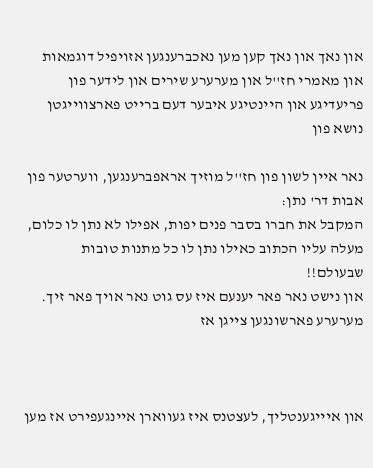און נאך און נאך קען מען נאכברענגען אזויפיל דוגמאות און מאמרי חז''ל און מערערע שירים און לידער פון פריעדיגע און היינטיגע איבער דעם ברייט פארצווייגטן נושא פון

נאר איין לשון פון חז''ל מוזיך אראפברענגען, ווערטער פון אבות דר' נתן:
המקבל את חברו בסבר פנים יפות, אפילו לא נתן לו כלום, מעלה עליו הכתוב כאילו נתן לו כל מתנות טובות שבעולם!!
און נישט נאר פאר יענעם איז עס גוט נאר אויך פאר זיך.
מערערע פארשונגען צייגן אז



און איייגענטליך, לעצטנס איז געווארן איינגעפירט אז מען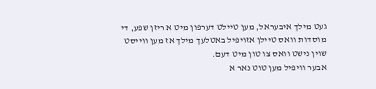געט מילך איבעראל, מען טיילט דערפון מיט א ריזן שפע, די מוסדות וואס טיילן אזויפיל באטלעך מילך אז מען ווייסט שוין נישט וואס צו טון מיט דעם.
אבער וויפיל מען טוט נאר א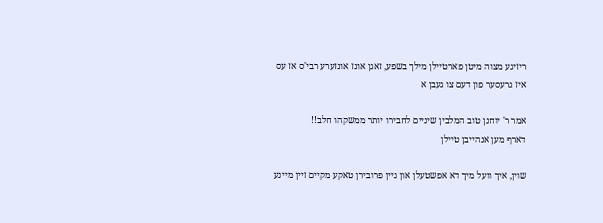ריזיגע מצוה מיטן פארטיילן מילך בשפע, זאגן אונז אונזערע רבי'ס אז עס איז גרעסער פון דעם צו געבן א

אמר ר' יוחנן טוב המלבין שיניים לחבירו יותר ממשקהו חלב!!
דארף מען אנהייבן טיילן

שוין, איך וועל מיך דא אפשטעלן און גיין פרובירן טאקע מקיים זיין מיינע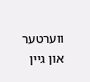ווערטער און גיין